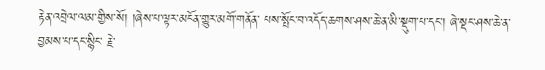རྟེན་འབྲེལ་ལམ་གྱིས་སོ། །ཞེས་པ་ལྟར་མངོན་གྱུར་མགོ་གནོན་ པས་སྤོང་བ་འདོད་ཆགས་ཤས་ཆེ་ན་མི་སྡུག་པ་དང་། ཞེ་སྡང་ཤས་ཆེ་ན་བྱམས་པ་དང་སྙིང་ རྗེ་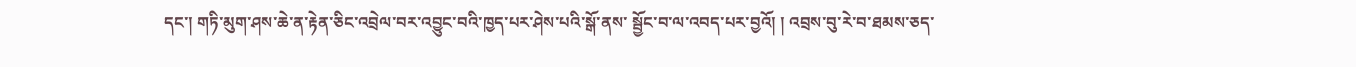དང་། གཏི་མུག་ཤས་ཆེ་ན་རྟེན་ཅིང་འབྲེལ་བར་འབྱུང་བའི་ཁྱད་པར་ཤེས་པའི་སྒོ་ནས་ སྦྱོང་བ་ལ་འབད་པར་བྱའོ། ། འབྲས་བུ་རེ་བ་ཐམས་ཅད་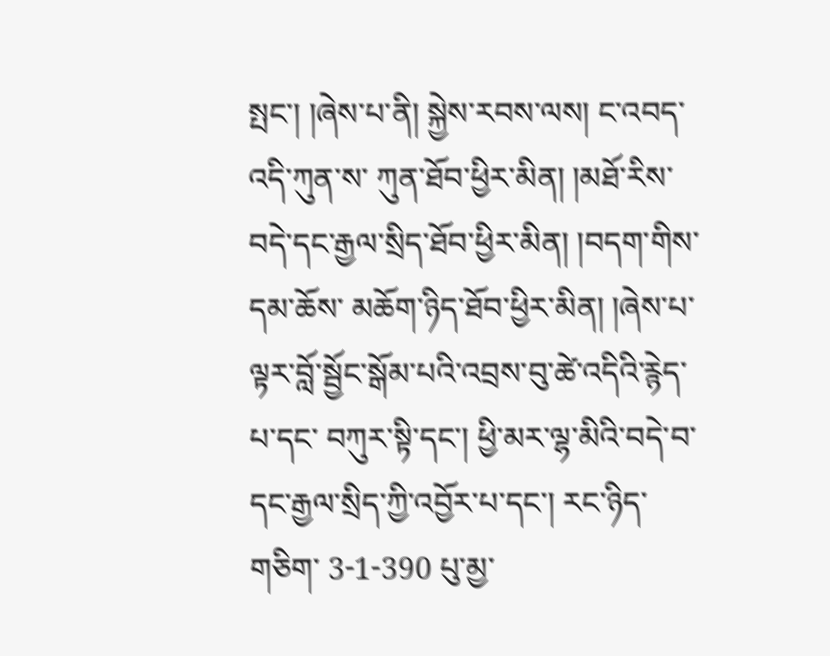སྤང་། །ཞེས་པ་ནི། སྐྱེས་རབས་ལས། ང་འབད་འདི་ཀུན་ས་ ཀུན་ཐོབ་ཕྱིར་མིན། །མཐོ་རིས་བདེ་དང་རྒྱལ་སྲིད་ཐོབ་ཕྱིར་མིན། །བདག་གིས་དམ་ཆོས་ མཆོག་ཉིད་ཐོབ་ཕྱིར་མིན། །ཞེས་པ་ལྟར་བློ་སྦྱོང་སྒོམ་པའི་འབྲས་བུ་ཚེ་འདིའི་རྙེད་པ་དང་ བཀུར་སྟི་དང་། ཕྱི་མར་ལྷ་མིའི་བདེ་བ་དང་རྒྱལ་སྲིད་ཀྱི་འབྱོར་པ་དང་། རང་ཉིད་གཅིག་ 3-1-390 པུ་མྱ་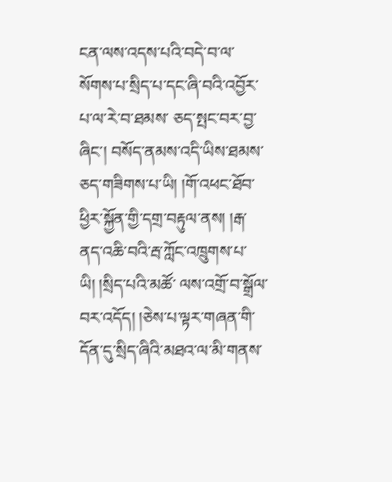ངན་ལས་འདས་པའི་བདེ་བ་ལ་སོགས་པ་སྲིད་པ་དང་ཞི་བའི་འབྱོར་པ་ལ་རེ་བ་ཐམས་ ཅད་སྤང་བར་བྱ་ཞིང་། བསོད་ནམས་འདི་ཡིས་ཐམས་ཅད་གཟིགས་པ་ཡི། །གོ་འཕང་ཐོབ་ ཕྱིར་སྐྱོན་གྱི་དགྲ་བརྟུལ་ནས། །རྒ་ནད་འཆི་བའི་རྦ་ཀློང་འཁྲུགས་པ་ཡི། །སྲིད་པའི་མཚོ་ ལས་འགྲོ་བ་སྒྲོལ་བར་འདོད། །ཅེས་པ་ལྟར་གཞན་གི་དོན་དུ་སྲིད་ཞིའི་མཐའ་ལ་མི་གནས་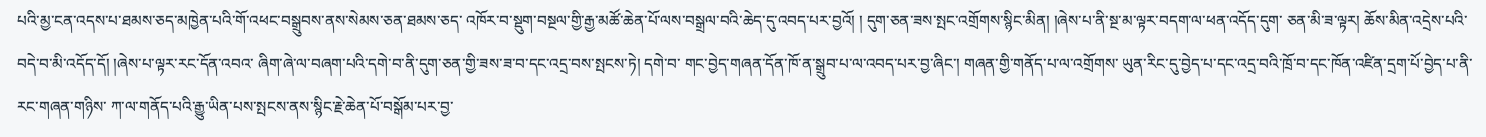པའི་མྱ་ངན་འདས་པ་ཐམས་ཅད་མཁྱེན་པའི་གོ་འཕང་བསྒྲུབས་ནས་སེམས་ཅན་ཐམས་ཅད་ འཁོར་བ་སྡུག་བསྔལ་གྱི་རྒྱ་མཚོ་ཆེན་པོ་ལས་བསྒྲལ་བའི་ཆེད་དུ་འབད་པར་བྱའོ། ། དུག་ཅན་ཟས་སྤང་འགྲོགས་སྙིང་མིན། །ཞེས་པ་ནི་སྔ་མ་ལྟར་བདག་ལ་ཕན་འདོད་དུག་ ཅན་མི་ཟ་ལྟར། ཆོས་མིན་འདྲེས་པའི་བདེ་བ་མི་འདོད་དོ། །ཞེས་པ་ལྟར་རང་དོན་འབའ་ ཞིག་ཞེ་ལ་བཞག་པའི་དགེ་བ་ནི་དུག་ཅན་གྱི་ཟས་ཟ་བ་དང་འདྲ་བས་སྤངས་ཏེ། དགེ་བ་ གང་བྱེད་གཞན་དོན་ཁོ་ན་སྒྲུབ་པ་ལ་འབད་པར་བྱ་ཞིང་། གཞན་གྱི་གནོད་པ་ལ་འགྲོགས་ ཡུན་རིང་དུ་བྱེད་པ་དང་འདྲ་བའི་ཁྲོ་བ་དང་ཁོན་འཛིན་དྲག་པོ་བྱེད་པ་ནི་རང་གཞན་གཉིས་ ཀ་ལ་གནོད་པའི་རྒྱུ་ཡིན་པས་སྤངས་ནས་སྙིང་རྗེ་ཆེན་པོ་བསྒོམ་པར་བྱ་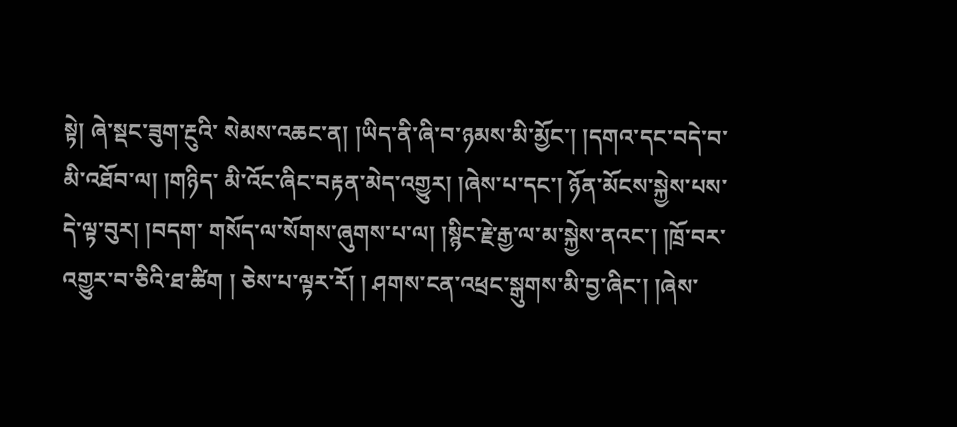སྟེ། ཞེ་སྡང་ཟུག་རྔུའི་ སེམས་འཆང་ན། །ཡིད་ནི་ཞི་བ་ཉམས་མི་མྱོང་། །དགའ་དང་བདེ་བ་མི་འཐོབ་ལ། །གཉིད་ མི་འོང་ཞིང་བརྟན་མེད་འགྱུར། །ཞེས་པ་དང་། ཉོན་མོངས་སྐྱེས་པས་དེ་ལྟ་བུར། །བདག་ གསོད་ལ་སོགས་ཞུགས་པ་ལ། །སྙིང་རྗེ་རྒྱ་ལ་མ་སྐྱེས་ནའང་། །ཁྲོ་བར་འགྱུར་བ་ཅིའི་ཐ་ཚིག ། ཅེས་པ་ལྟར་རོ། ། ཤགས་ངན་འཕྲང་སྒུགས་མི་བྱ་ཞིང་། །ཞེས་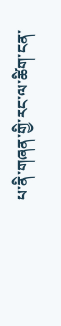པ་ནི་གཞན་གྱི་རང་ལ་ཚིག་ངན་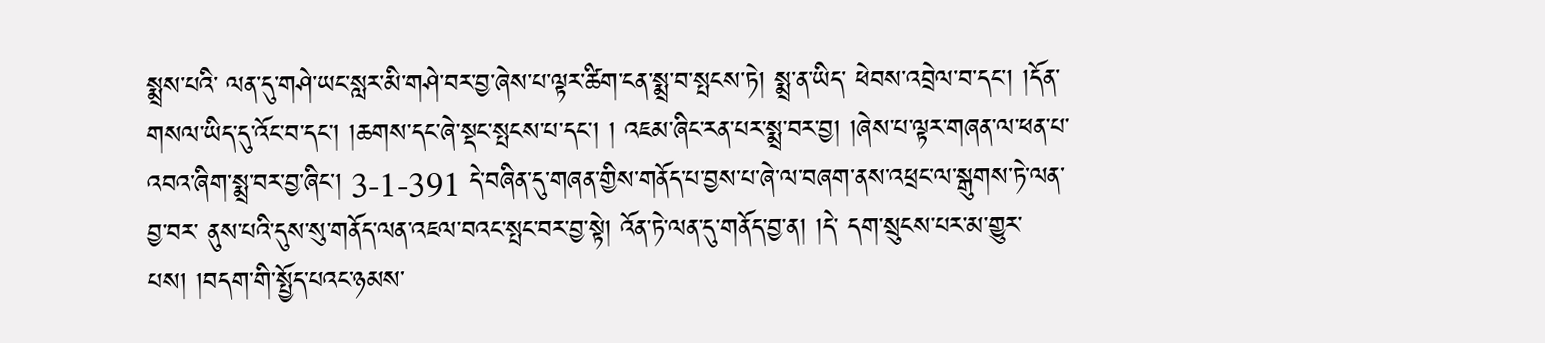སྨྲས་པའི་ ལན་དུ་གཤེ་ཡང་སླར་མི་གཤེ་བར་བྱ་ཞེས་པ་ལྟར་ཚིག་ངན་སྨྲ་བ་སྤངས་ཏེ། སྨྲ་ན་ཡིད་ ཕེབས་འབྲེལ་བ་དང་། །དོན་གསལ་ཡིད་དུ་འོང་བ་དང་། །ཆགས་དང་ཞེ་སྡང་སྤངས་པ་དང་། ། འཇམ་ཞིང་རན་པར་སྨྲ་བར་བྱ། །ཞེས་པ་ལྟར་གཞན་ལ་ཕན་པ་འབའ་ཞིག་སྨྲ་བར་བྱ་ཞིང་། 3-1-391 དེ་བཞིན་དུ་གཞན་གྱིས་གནོད་པ་བྱས་པ་ཞེ་ལ་བཞག་ནས་འཕྲང་ལ་སྒུགས་ཏེ་ལན་བྱ་བར་ ནུས་པའི་དུས་སུ་གནོད་ལན་འཇལ་བའང་སྤང་བར་བྱ་སྟེ། འོན་ཏེ་ལན་དུ་གནོད་བྱ་ན། །དེ་ དག་སྲུངས་པར་མ་གྱུར་པས། །བདག་གི་སྤྱོད་པའང་ཉམས་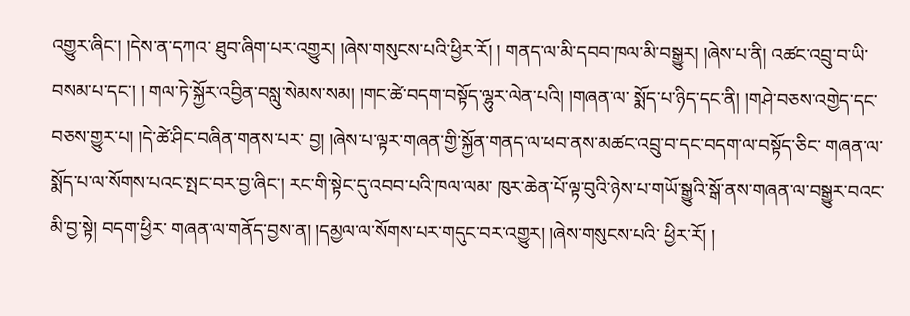འགྱུར་ཞིང་། །དེས་ན་དཀའ་ ཐུབ་ཞིག་པར་འགྱུར། །ཞེས་གསུངས་པའི་ཕྱིར་རོ། ། གནད་ལ་མི་དབབ་ཁལ་མི་བསྒྱུར། །ཞེས་པ་ནི། འཚང་འབྲུ་བ་ཡི་བསམ་པ་དང་། ། གལ་ཏེ་སྐྱོར་འབྱིན་བསླུ་སེམས་སམ། །གང་ཚེ་བདག་བསྟོད་ལྷུར་ལེན་པའི། །གཞན་ལ་ སྨོད་པ་ཉིད་དང་ནི། །གཤེ་བཅས་འགྱེད་དང་བཅས་གྱུར་པ། །དེ་ཚེ་ཤིང་བཞིན་གནས་པར་ བྱ། །ཞེས་པ་ལྟར་གཞན་གྱི་སྐྱོན་གནད་ལ་ཕབ་ནས་མཚང་འབྲུ་བ་དང་བདག་ལ་བསྟོད་ཅིང་ གཞན་ལ་སྨོད་པ་ལ་སོགས་པའང་སྤང་བར་བྱ་ཞིང་། རང་གི་སྟེང་དུ་འབབ་པའི་ཁལ་ལམ་ ཁུར་ཆེན་པོ་ལྟ་བུའི་ཉེས་པ་གཡོ་སྒྱུའི་སྒོ་ནས་གཞན་ལ་བསྒྱུར་བའང་མི་བྱ་སྟེ། བདག་ཕྱིར་ གཞན་ལ་གནོད་བྱས་ན། །དམྱལ་ལ་སོགས་པར་གདུང་བར་འགྱུར། །ཞེས་གསུངས་པའི་ ཕྱིར་རོ། །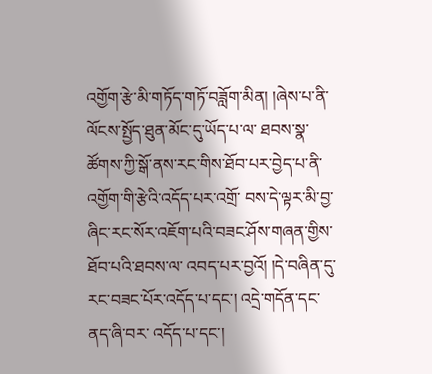འགྱོག་རྩེ་མི་གཏོད་གཏོ་བཟློག་མིན། །ཞེས་པ་ནི་ལོངས་སྤྱོད་ཐུན་མོང་དུ་ཡོད་པ་ལ་ ཐབས་སྣ་ཚོགས་ཀྱི་སྒོ་ནས་རང་གིས་ཐོབ་པར་བྱེད་པ་ནི་འགྱོག་གི་རྩེའི་འདོད་པར་འགྲོ་ བས་དེ་ལྟར་མི་བྱ་ཞིང་རང་སོར་འཇོག་པའི་བཟང་ཤོས་གཞན་གྱིས་ཐོབ་པའི་ཐབས་ལ་ འབད་པར་བྱའོ། །དེ་བཞིན་དུ་རང་བཟང་པོར་འདོད་པ་དང་། འདྲེ་གདོན་དང་ནད་ཞི་བར་ འདོད་པ་དང་།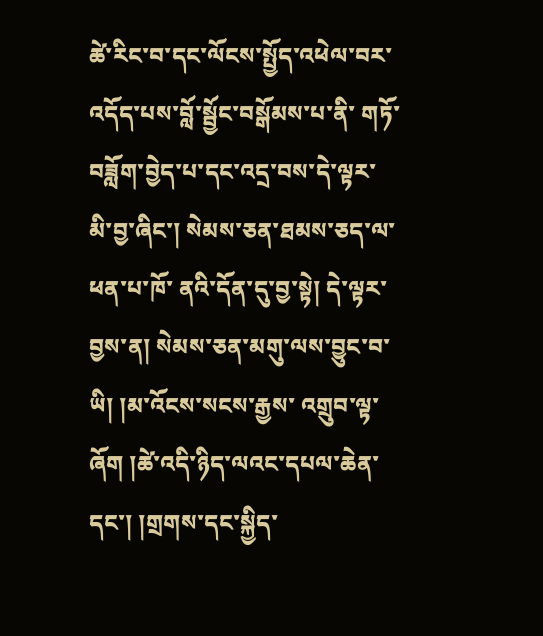ཚེ་རིང་བ་དང་ལོངས་སྤྱོད་འཕེལ་བར་འདོད་པས་བློ་སྦྱོང་བསྒོམས་པ་ནི་ གཏོ་བཟློག་བྱེད་པ་དང་འདྲ་བས་དེ་ལྟར་མི་བྱ་ཞིང་། སེམས་ཅན་ཐམས་ཅད་ལ་ཕན་པ་ཁོ་ ནའི་དོན་དུ་བྱ་སྟེ། དེ་ལྟར་བྱས་ན། སེམས་ཅན་མགུ་ལས་བྱུང་བ་ཡི། །མ་འོངས་སངས་རྒྱས་ འགྲུབ་ལྟ་ཞོག །ཚེ་འདི་ཉིད་ལའང་དཔལ་ཆེན་དང་། །གྲགས་དང་སྐྱིད་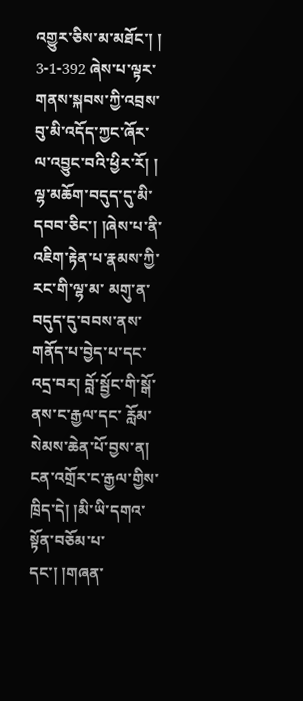འགྱུར་ཅིས་མ་མཐོང་། ། 3-1-392 ཞེས་པ་ལྟར་གནས་སྐབས་ཀྱི་འབྲས་བུ་མི་འདོད་ཀྱང་ཞོར་ལ་འབྱུང་བའི་ཕྱིར་རོ། ། ལྷ་མཆོག་བདུད་དུ་མི་དབབ་ཅིང་། །ཞེས་པ་ནི་འཇིག་རྟེན་པ་རྣམས་ཀྱི་རང་གི་ལྷ་མ་ མགུ་ན་བདུད་དུ་བབས་ནས་གནོད་པ་བྱེད་པ་དང་འདྲ་བར། བློ་སྦྱོང་གི་སྒོ་ནས་ང་རྒྱལ་དང་ རློམ་སེམས་ཆེན་པོ་བྱས་ན། ངན་འགྲོར་ང་རྒྱལ་གྱིས་ཁྲིད་དེ། །མི་ཡི་དགའ་སྟོན་བཅོམ་པ་ དང་། །གཞན་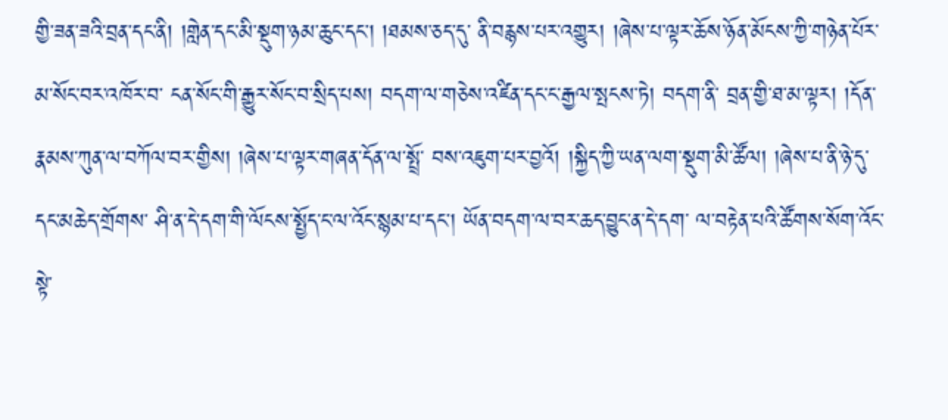གྱི་ཟན་ཟའི་བྲན་དང་ནི། །གླེན་དང་མི་སྡུག་ཉམ་ཆུང་དང་། །ཐམས་ཅད་དུ་ ནི་བརྙས་པར་འགྱུར། །ཞེས་པ་ལྟར་ཆོས་ཉོན་མོངས་ཀྱི་གཉེན་པོར་མ་སོང་བར་འཁོར་བ་ ངན་སོང་གི་རྒྱུར་སོང་བ་སྲིད་པས། བདག་ལ་གཅེས་འཛིན་དང་ང་རྒྱལ་སྤངས་ཏེ། བདག་ནི་ བྲན་གྱི་ཐ་མ་ལྟར། །དོན་རྣམས་ཀུན་ལ་བཀོལ་བར་གྱིས། །ཞེས་པ་ལྟར་གཞན་དོན་ལ་སྤྲོ་ བས་འཇུག་པར་བྱའོ། །སྐྱིད་ཀྱི་ཡན་ལག་སྡུག་མི་ཚོལ། །ཞེས་པ་ནི་ཉེ་དུ་དང་མཆེད་གྲོགས་ ཤི་ན་དེ་དག་གི་ལོངས་སྤྱོད་ང་ལ་འོང་སྙམ་པ་དང་། ཡོན་བདག་ལ་བར་ཆད་བྱུང་ན་དེ་དག་ ལ་བརྟེན་པའི་ཚོགས་སོག་འོང་སྟེ་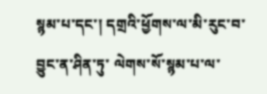སྙམ་པ་དང་། དགྲའི་ཕྱོགས་ལ་མི་རུང་བ་བྱུང་ན་ཤིན་ཏུ་ ལེགས་སོ་སྙམ་པ་ལ་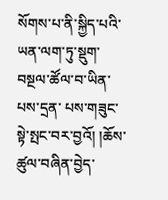སོགས་པ་ནི་སྐྱིད་པའི་ཡན་ལག་ཏུ་སྡུག་བསྔལ་ཚོལ་བ་ཡིན་པས་དྲན་ པས་གཟུང་སྟེ་སྤང་བར་བྱའོ། །ཆོས་ཚུལ་བཞིན་བྱེད་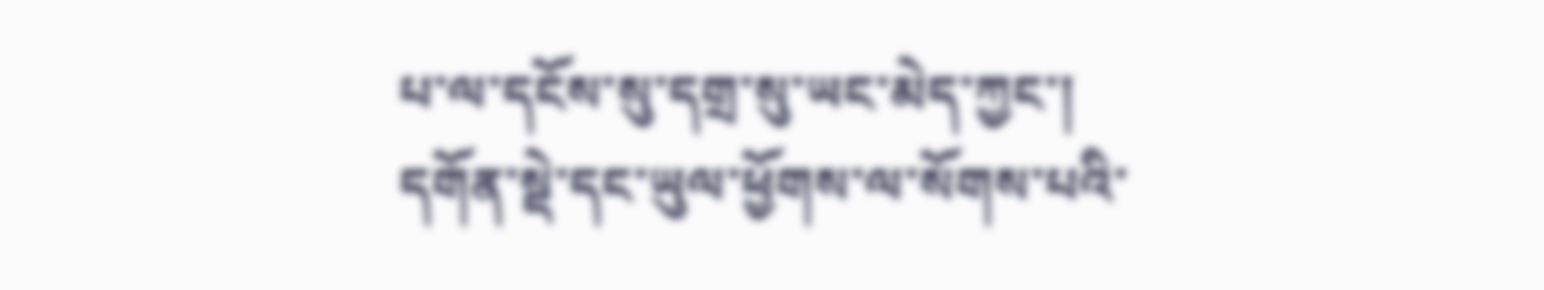པ་ལ་དངོས་སུ་དགྲ་སུ་ཡང་མེད་ཀྱང་། དགོན་སྡེ་དང་ཡུལ་ཕྱོགས་ལ་སོགས་པའི་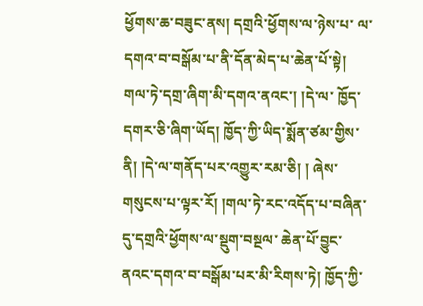ཕྱོགས་ཆ་བཟུང་ནས། དགྲའི་ཕྱོགས་ལ་ཉེས་པ་ ལ་དགའ་བ་བསྒོམ་པ་ནི་དོན་མེད་པ་ཆེན་པོ་སྟེ། གལ་ཏེ་དགྲ་ཞིག་མི་དགའ་ནའང་། །དེ་ལ་ ཁྱོད་དགར་ཅི་ཞིག་ཡོད། ཁྱོད་ཀྱི་ཡིད་སྨོན་ཙམ་གྱིས་ནི། །དེ་ལ་གནོད་པར་འགྱུར་རམ་ཅི། ། ཞེས་གསུངས་པ་ལྟར་རོ། །གལ་ཏེ་རང་འདོད་པ་བཞིན་དུ་དགྲའི་ཕྱོགས་ལ་སྡུག་བསྔལ་ ཆེན་པོ་བྱུང་ནའང་དགའ་བ་བསྒོམ་པར་མི་རིགས་ཏེ། ཁྱོད་ཀྱི་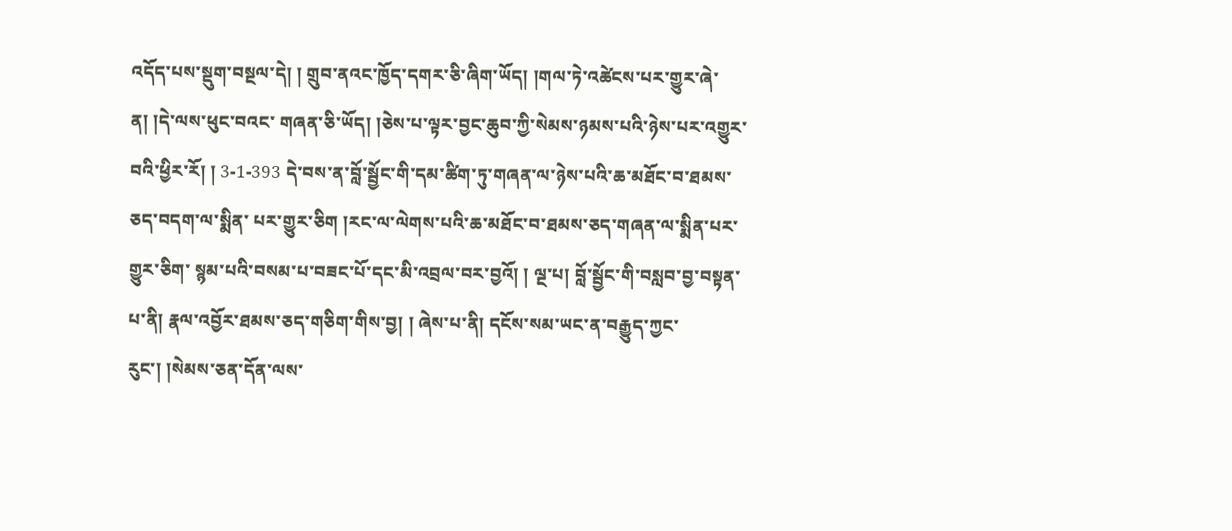འདོད་པས་སྡུག་བསྔལ་དེ། ། གྲུབ་ནའང་ཁྱོད་དགར་ཅི་ཞིག་ཡོད། །གལ་ཏེ་འཚེངས་པར་གྱུར་ཞེ་ན། །དེ་ལས་ཕུང་བའང་ གཞན་ཅི་ཡོད། །ཅེས་པ་ལྟར་བྱང་ཆུབ་ཀྱི་སེམས་ཉམས་པའི་ཉེས་པར་འགྱུར་བའི་ཕྱིར་རོ། ། 3-1-393 དེ་བས་ན་བློ་སྦྱོང་གི་དམ་ཚིག་ཏུ་གཞན་ལ་ཉེས་པའི་ཆ་མཐོང་བ་ཐམས་ཅད་བདག་ལ་སྨིན་ པར་གྱུར་ཅིག །རང་ལ་ལེགས་པའི་ཆ་མཐོང་བ་ཐམས་ཅད་གཞན་ལ་སྨིན་པར་གྱུར་ཅིག་ སྙམ་པའི་བསམ་པ་བཟང་པོ་དང་མི་འབྲལ་བར་བྱའོ། ། ལྔ་པ། བློ་སྦྱོང་གི་བསླབ་བྱ་བསྟན་པ་ནི། རྣལ་འབྱོར་ཐམས་ཅད་གཅིག་གིས་བྱ། ། ཞེས་པ་ནི། དངོས་སམ་ཡང་ན་བརྒྱུད་ཀྱང་རུང་། །སེམས་ཅན་དོན་ལས་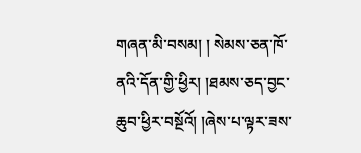གཞན་མི་བསམ། ། སེམས་ཅན་ཁོ་ནའི་དོན་གྱི་ཕྱིར། །ཐམས་ཅད་བྱང་ཆུབ་ཕྱིར་བསྔོའོ། །ཞེས་པ་ལྟར་ཟས་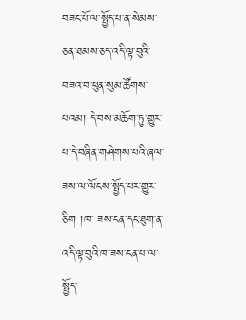བཟང་པོ་ལ་སྤྱོད་པ་ན་སེམས་ཅན་ཐམས་ཅད་འདི་ལྟ་བུའི་བཟའ་བ་ཕུན་སུམ་ཚོགས་པའམ། དེ་བས་མཆོག་ཏུ་གྱུར་པ་དེ་བཞིན་གཤེགས་པའི་ཞལ་ཟས་ལ་ལོངས་སྤྱོད་པར་གྱུར་ཅིག །ཁ་ ཟས་ངན་དང་ཐུག་ན་འདི་ལྟ་བུའི་ཁ་ཟས་ངན་པ་ལ་སྤྱོད་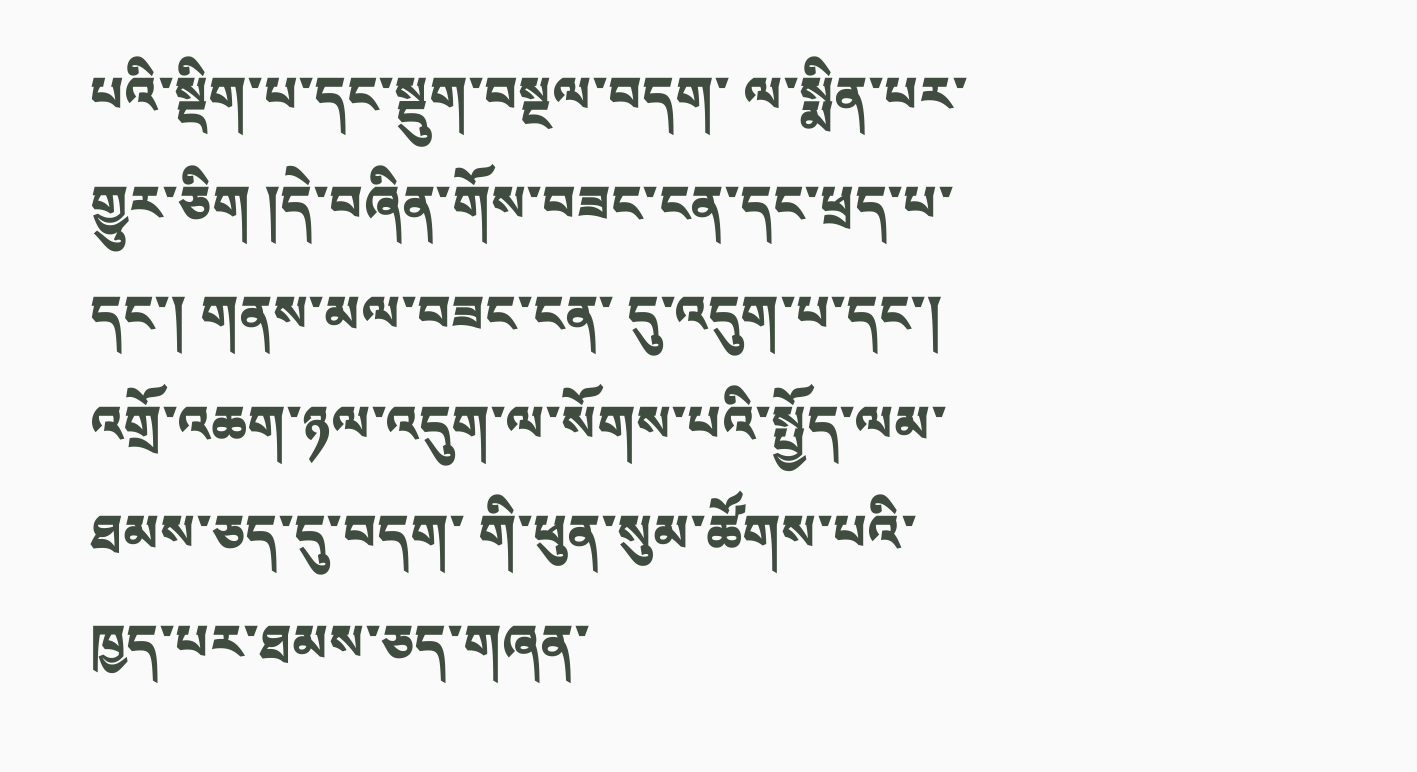པའི་སྡིག་པ་དང་སྡུག་བསྔལ་བདག་ ལ་སྨིན་པར་གྱུར་ཅིག །དེ་བཞིན་གོས་བཟང་ངན་དང་ཕྲད་པ་དང་། གནས་མལ་བཟང་ངན་ དུ་འདུག་པ་དང་། འགྲོ་འཆག་ཉལ་འདུག་ལ་སོགས་པའི་སྤྱོད་ལམ་ཐམས་ཅད་དུ་བདག་ གི་ཕུན་སུམ་ཚོགས་པའི་ཁྱད་པར་ཐམས་ཅད་གཞན་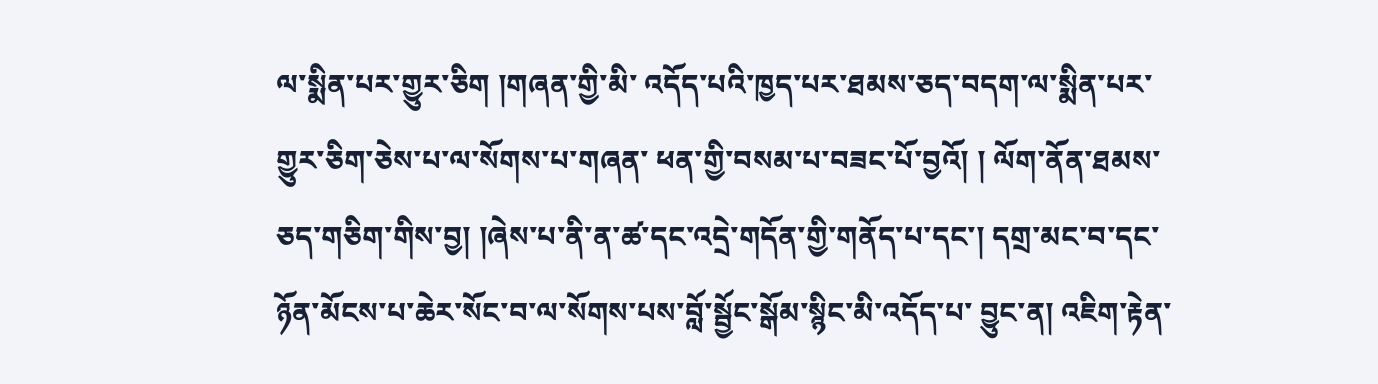ལ་སྨིན་པར་གྱུར་ཅིག །གཞན་གྱི་མི་ འདོད་པའི་ཁྱད་པར་ཐམས་ཅད་བདག་ལ་སྨིན་པར་གྱུར་ཅིག་ཅེས་པ་ལ་སོགས་པ་གཞན་ ཕན་གྱི་བསམ་པ་བཟང་པོ་བྱའོ། ། ལོག་ནོན་ཐམས་ཅད་གཅིག་གིས་བྱ། །ཞེས་པ་ནི་ན་ཚ་དང་འདྲེ་གདོན་གྱི་གནོད་པ་དང་། དགྲ་མང་བ་དང་ཉོན་མོངས་པ་ཆེར་སོང་བ་ལ་སོགས་པས་བློ་སྦྱོང་སྒོམ་སྙིང་མི་འདོད་པ་ བྱུང་ན། འཇིག་རྟེན་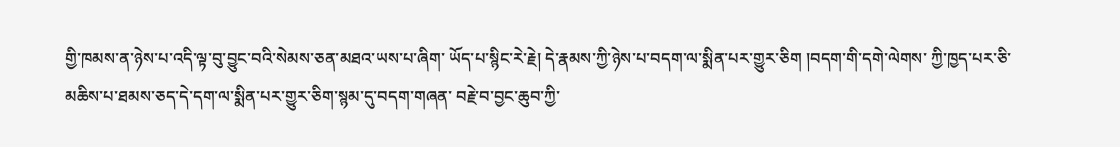གྱི་ཁམས་ན་ཉེས་པ་འདི་ལྟ་བུ་བྱུང་བའི་སེམས་ཅན་མཐའ་ཡས་པ་ཞིག་ ཡོད་པ་སྙིང་རེ་རྗེ། དེ་རྣམས་ཀྱི་ཉེས་པ་བདག་ལ་སྨིན་པར་གྱུར་ཅིག །བདག་གི་དགེ་ལེགས་ ཀྱི་ཁྱད་པར་ཅི་མཆིས་པ་ཐམས་ཅད་དེ་དག་ལ་སྨིན་པར་གྱུར་ཅིག་སྙམ་དུ་བདག་གཞན་ བརྗེ་བ་བྱང་ཆུབ་ཀྱི་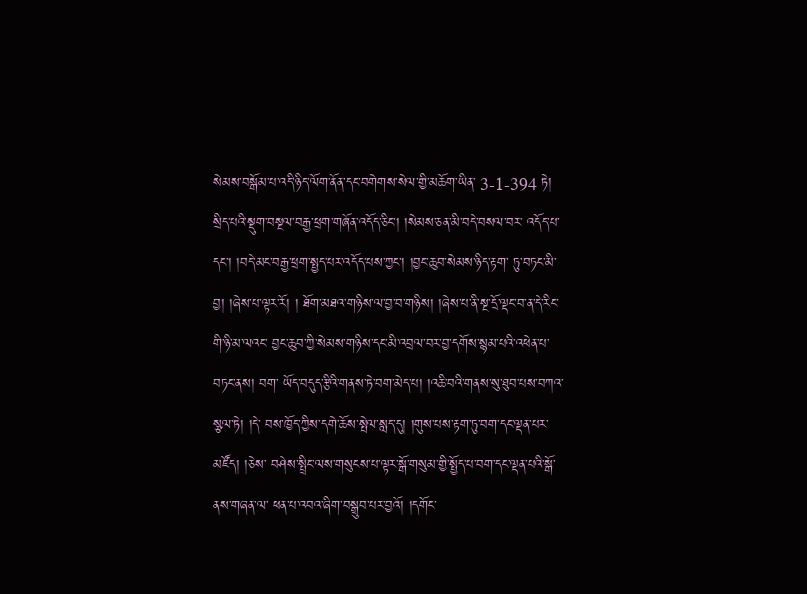སེམས་བསྒོམ་པ་འདི་ཉིད་ལོག་ནོན་དང་བགེགས་སེལ་གྱི་མཆོག་ཡིན་ 3-1-394 ཏེ། སྲིད་པའི་སྡུག་བསྔལ་བརྒྱ་ཕྲག་གཞོན་འདོད་ཅིང་། །སེམས་ཅན་མི་བདེ་བསལ་བར་ འདོད་པ་དང་། །བདེ་མང་བརྒྱ་ཕྲག་སྤྱད་པར་འདོད་པས་ཀྱང་། །བྱང་ཆུབ་སེམས་ཉིད་རྟག་ ཏུ་བཏང་མི་བྱ། །ཞེས་པ་ལྟར་རོ། ། ཐོག་མཐའ་གཉིས་ལ་བྱ་བ་གཉིས། །ཞེས་པ་ནི་སྔ་དྲོ་ལྡང་བ་ན་དེ་རིང་གི་ཉི་མ་ལའང་ བྱང་ཆུབ་ཀྱི་སེམས་གཉིས་དང་མི་འབྲལ་བར་བྱ་དགོས་སྙམ་པའི་འཕེན་པ་བཏང་ནས། བག་ ཡོད་བདུད་རྩིའི་གནས་ཏེ་བག་མེད་པ། །འཆི་བའི་གནས་སུ་ཐུབ་པས་བཀའ་སྩལ་ཏེ། །དེ་ བས་ཁྱོད་ཀྱིས་དགེ་ཆོས་སྤེལ་སླད་དུ། །གུས་པས་རྟག་ཏུ་བག་དང་ལྡན་པར་མཛོད། །ཅེས་ བཤེས་སྤྲིང་ལས་གསུངས་པ་ལྟར་སྒོ་གསུམ་གྱི་སྤྱོད་པ་བག་དང་ལྡན་པའི་སྒོ་ནས་གཞན་ལ་ ཕན་པ་འབའ་ཞིག་བསྒྲུབ་པར་བྱའོ། །དགོང་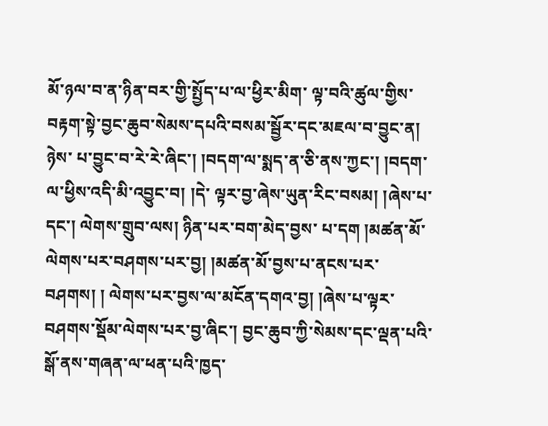མོ་ཉལ་བ་ན་ཉིན་བར་གྱི་སྤྱོད་པ་ལ་ཕྱིར་མིག་ ལྟ་བའི་ཚུལ་གྱིས་བརྟག་སྟེ་བྱང་ཆུབ་སེམས་དཔའི་བསམ་སྦྱོར་དང་མཇལ་བ་བྱུང་ན། ཉེས་ པ་བྱུང་བ་རེ་རེ་ཞིང་། །བདག་ལ་སྨད་ན་ཅི་ནས་ཀྱང་། །བདག་ལ་ཕྱིས་འདི་མི་འབྱུང་བ། །དེ་ ལྟར་བྱ་ཞེས་ཡུན་རིང་བསམ། །ཞེས་པ་དང་། ལེགས་གྲུབ་ལས། ཉིན་པར་བག་མེད་བྱས་ པ་དག །མཚན་མོ་ལེགས་པར་བཤགས་པར་བྱ། །མཚན་མོ་བྱས་པ་ནངས་པར་བཤགས། ། ལེགས་པར་བྱས་ལ་མངོན་དགའ་བྱ། །ཞེས་པ་ལྟར་བཤགས་སྡོམ་ལེགས་པར་བྱ་ཞིང་། བྱང་ཆུབ་ཀྱི་སེམས་དང་ལྡན་པའི་སྒོ་ནས་གཞན་ལ་ཕན་པའི་ཁྱད་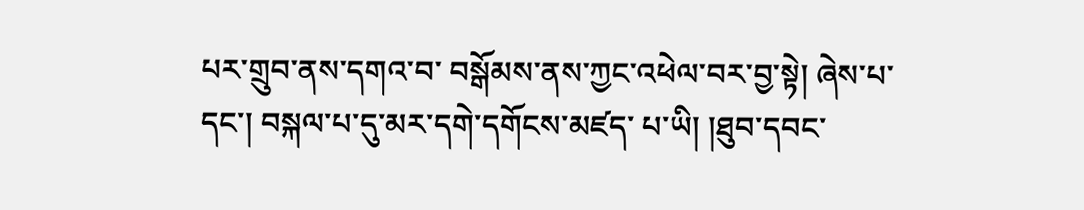པར་གྲུབ་ནས་དགའ་བ་ བསྒོམས་ནས་ཀྱང་འཕེལ་བར་བྱ་སྟེ། ཞེས་པ་དང་། བསྐལ་པ་དུ་མར་དགེ་དགོངས་མཛད་ པ་ཡི། །ཐུབ་དབང་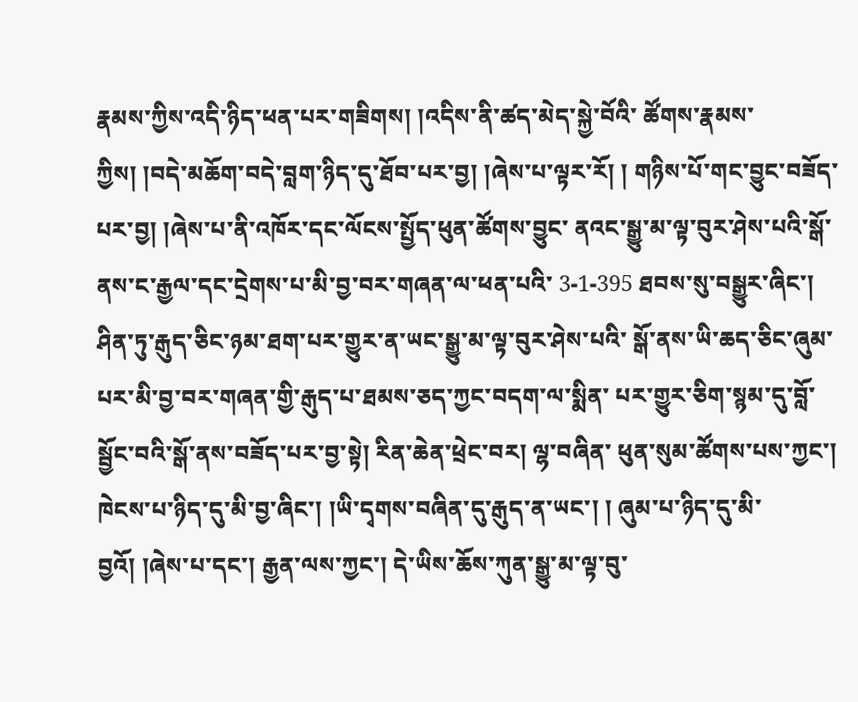རྣམས་ཀྱིས་འདི་ཉིད་ཕན་པར་གཟིགས། །འདིས་ནི་ཚད་མེད་སྐྱེ་བོའི་ ཚོགས་རྣམས་ཀྱིས། །བདེ་མཆོག་བདེ་བླག་ཉིད་དུ་ཐོབ་པར་བྱ། །ཞེས་པ་ལྟར་རོ། ། གཉིས་པོ་གང་བྱུང་བཟོད་པར་བྱ། །ཞེས་པ་ནི་འཁོར་དང་ལོངས་སྤྱོད་ཕུན་ཚོགས་བྱུང་ ནའང་སྒྱུ་མ་ལྟ་བུར་ཤེས་པའི་སྒོ་ནས་ང་རྒྱལ་དང་དྲེགས་པ་མི་བྱ་བར་གཞན་ལ་ཕན་པའི་ 3-1-395 ཐབས་སུ་བསྒྱུར་ཞིང་། ཤིན་ཏུ་རྒུད་ཅིང་ཉམ་ཐག་པར་གྱུར་ན་ཡང་སྒྱུ་མ་ལྟ་བུར་ཤེས་པའི་ སྒོ་ནས་ཡི་ཆད་ཅིང་ཞུམ་པར་མི་བྱ་བར་གཞན་གྱི་རྒུད་པ་ཐམས་ཅད་ཀྱང་བདག་ལ་སྨིན་ པར་གྱུར་ཅིག་སྙམ་དུ་བློ་སྦྱོང་བའི་སྒོ་ནས་བཟོད་པར་བྱ་སྟེ། རིན་ཆེན་ཕྲེང་བར། ལྷ་བཞིན་ ཕུན་སུམ་ཚོགས་པས་ཀྱང་། ཁེངས་པ་ཉིད་དུ་མི་བྱ་ཞིང་། །ཡི་དྭགས་བཞིན་དུ་རྒུད་ན་ཡང་། ། ཞུམ་པ་ཉིད་དུ་མི་བྱའོ། །ཞེས་པ་དང་། རྒྱན་ལས་ཀྱང་། དེ་ཡིས་ཆོས་ཀུན་སྒྱུ་མ་ལྟ་བུ་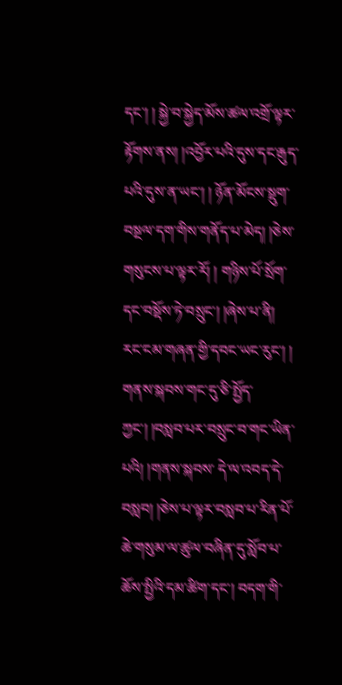དང་། ། སྐྱེ་བ་སྐྱེད་མོས་ཚལ་འགྲོ་ལྟར་རྟོགས་ནས། །འབྱོར་པའི་དུས་དང་རྒུད་པའི་དུས་ན་ཡང་། ། ཉོན་མོངས་སྡུག་བསྔལ་དག་གིས་གནོད་པ་མེད། །ཅེས་གསུངས་པ་ལྟར་རོ། ། གཉིས་པོ་སྲོག་དང་བསྡོས་ཏེ་བསྲུང་། །ཞེས་པ་ནི། རང་ངམ་གཞན་གྱི་དབང་ཡང་རུང་། ། གནས་སྐབས་གང་དུ་ཅི་སྤྱོད་ཀྱང་། །བསླབ་པར་བསྲུང་བ་གང་ཡིན་པའི། །གནས་སྐབས་ དེ་ལ་འབད་དེ་བསླབ། །ཅེས་པ་ལྟར་བསླབ་པ་རིན་པོ་ཆེ་གསུམ་ལ་ཚུལ་བཞིན་དུ་སློབ་པ་ ཆོས་སྤྱིའི་དམ་ཚིག་དང་། བདག་གི་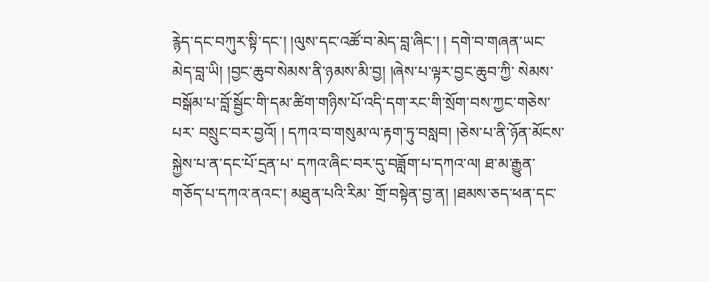རྙེད་དང་བཀུར་སྟི་དང་། །ལུས་དང་འཚོ་བ་མེད་བླ་ཞིང་། ། དགེ་བ་གཞན་ཡང་མེད་བླ་ཡི། །བྱང་ཆུབ་སེམས་ནི་ཉམས་མི་བྱ། །ཞེས་པ་ལྟར་བྱང་ཆུབ་ཀྱི་ སེམས་བསྒོམ་པ་བློ་སྦྱོང་གི་དམ་ཚིག་གཉིས་པོ་འདི་དག་རང་གི་སྲོག་བས་ཀྱང་གཅེས་པར་ བསྲུང་བར་བྱའོ། ། དཀའ་བ་གསུམ་ལ་རྟག་ཏུ་བསླབ། །ཅེས་པ་ནི་ཉོན་མོངས་སྐྱེས་པ་ན་དང་པོ་དྲན་པ་ དཀའ་ཞིང་བར་དུ་བཟློག་པ་དཀའ་ལ། ཐ་མ་རྒྱུན་གཅོད་པ་དཀའ་ནའང་། མཐུན་པའི་རིམ་ གྲོ་བསྟེན་བྱ་ན། །ཐམས་ཅད་ཕན་དང་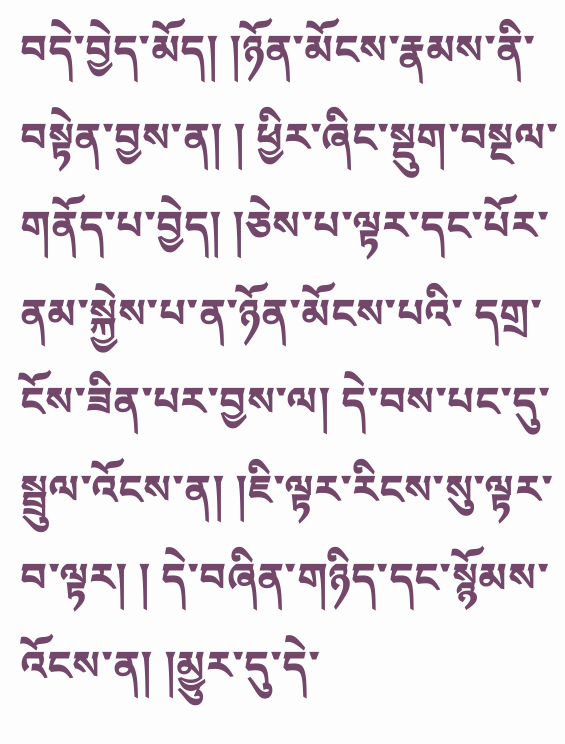བདེ་བྱེད་མོད། །ཉོན་མོངས་རྣམས་ནི་བསྟེན་བྱས་ན། ། ཕྱིར་ཞིང་སྡུག་བསྔལ་གནོད་པ་བྱེད། །ཅེས་པ་ལྟར་དང་པོར་ནམ་སྐྱེས་པ་ན་ཉོན་མོངས་པའི་ དགྲ་ངོས་ཟིན་པར་བྱས་ལ། དེ་བས་པང་དུ་སྦྲུལ་འོངས་ན། །ཇི་ལྟར་རིངས་སུ་ལྟར་བ་ལྟར། ། དེ་བཞིན་གཉིད་དང་སྙོམས་འོངས་ན། །མྱུར་དུ་དེ་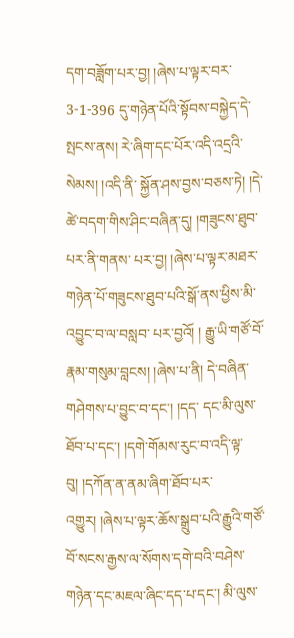དག་བཟློག་པར་བྱ། །ཞེས་པ་ལྟར་བར་ 3-1-396 དུ་གཉེན་པོའི་སྟོབས་བསྐྱེད་དེ་སྤངས་ནས། རེ་ཞིག་དང་པོར་འདི་འདྲའི་སེམས། །འདི་ནི་ སྐྱོན་ཤས་བྱས་བཅས་ཏེ། །དེ་ཚེ་བདག་གིས་ཤིང་བཞིན་དུ། །གཟུངས་ཐུབ་པར་ནི་གནས་ པར་བྱ། །ཞེས་པ་ལྟར་མཐར་གཉེན་པོ་གཟུངས་ཐུབ་པའི་སྒོ་ནས་ཕྱིས་མི་འབྱུང་བ་ལ་བསླབ་ པར་བྱའོ། ། རྒྱུ་ཡི་གཙོ་བོ་རྣམ་གསུམ་བླངས། །ཞེས་པ་ནི། དེ་བཞིན་གཤེགས་པ་བྱུང་བ་དང་། །དད་ དང་མི་ལུས་ཐོབ་པ་དང་། །དགེ་གོམས་རུང་བ་འདི་ལྟ་བུ། །དཀོན་ན་ནམ་ཞིག་ཐོབ་པར་ འགྱུར། །ཞེས་པ་ལྟར་ཆོས་སྒྲུབ་པའི་རྒྱུའི་གཙོ་བོ་སངས་རྒྱས་ལ་སོགས་དགེ་བའི་བཤེས་ གཉེན་དང་མཇལ་ཞིང་དད་པ་དང་། མི་ལུས་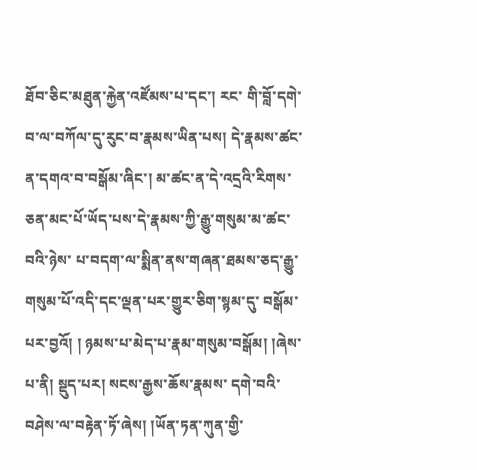ཐོབ་ཅིང་མཐུན་རྐྱེན་འཛོམས་པ་དང་། རང་ གི་བློ་དགེ་བ་ལ་བཀོལ་དུ་རུང་བ་རྣམས་ཡིན་པས། དེ་རྣམས་ཚང་ན་དགའ་བ་བསྒོམ་ཞིང་། མ་ཚང་ན་དེ་འདྲའི་རིགས་ཅན་མང་པོ་ཡོད་པས་དེ་རྣམས་ཀྱི་རྒྱུ་གསུམ་མ་ཚང་བའི་ཉེས་ པ་བདག་ལ་སྨིན་ནས་གཞན་ཐམས་ཅད་རྒྱུ་གསུམ་པོ་འདི་དང་ལྡན་པར་གྱུར་ཅིག་སྙམ་དུ་ བསྒོམ་པར་བྱའོ། ། ཉམས་པ་མེད་པ་རྣམ་གསུམ་བསྒོམ། །ཞེས་པ་ནི། སྡུད་པར། སངས་རྒྱས་ཆོས་རྣམས་ དགེ་བའི་བཤེས་ལ་བརྟེན་ཏོ་ཞེས། །ཡོན་ཏན་ཀུན་གྱི་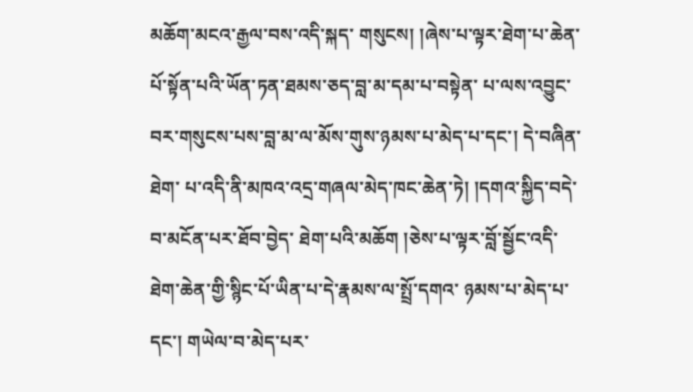མཆོག་མངའ་རྒྱལ་བས་འདི་སྐད་ གསུངས། །ཞེས་པ་ལྟར་ཐེག་པ་ཆེན་པོ་སྟོན་པའི་ཡོན་ཏན་ཐམས་ཅད་བླ་མ་དམ་པ་བསྟེན་ པ་ལས་འབྱུང་བར་གསུངས་པས་བླ་མ་ལ་མོས་གུས་ཉམས་པ་མེད་པ་དང་། དེ་བཞིན་ཐེག་ པ་འདི་ནི་མཁའ་འདྲ་གཞལ་མེད་ཁང་ཆེན་ཏེ། །དགའ་སྐྱིད་བདེ་བ་མངོན་པར་ཐོབ་བྱེད་ ཐེག་པའི་མཆོག །ཅེས་པ་ལྟར་བློ་སྦྱོང་འདི་ཐེག་ཆེན་གྱི་སྙིང་པོ་ཡིན་པ་དེ་རྣམས་ལ་སྤྲོ་དགའ་ ཉམས་པ་མེད་པ་དང་། གཡེལ་བ་མེད་པར་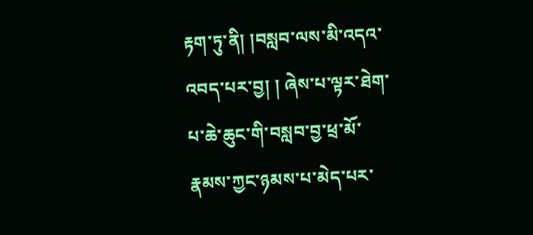རྟག་ཏུ་ནི། །བསླབ་ལས་མི་འདའ་འབད་པར་བྱ། ། ཞེས་པ་ལྟར་ཐེག་པ་ཆེ་ཆུང་གི་བསླབ་བྱ་ཕྲ་མོ་རྣམས་ཀྱང་ཉམས་པ་མེད་པར་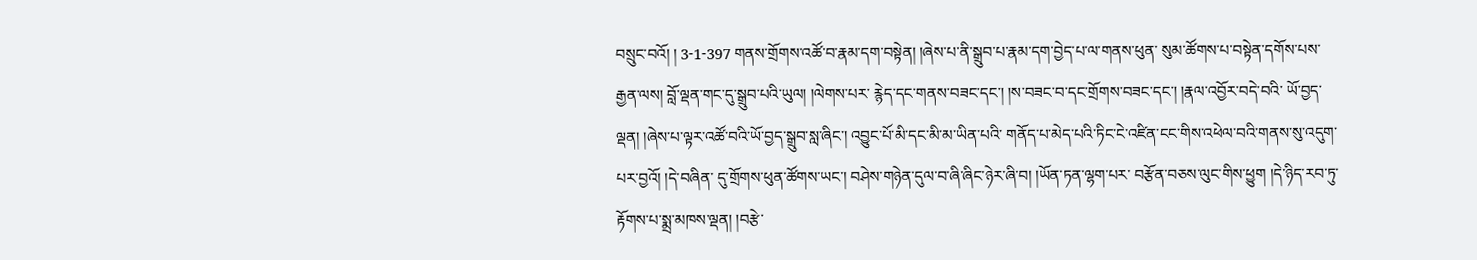བསྲུང་བའོ། ། 3-1-397 གནས་གྲོགས་འཚོ་བ་རྣམ་དག་བསྟེན། །ཞེས་པ་ནི་སྒྲུབ་པ་རྣམ་དག་བྱེད་པ་ལ་གནས་ཕུན་ སུམ་ཚོགས་པ་བསྟེན་དགོས་པས་རྒྱན་ལས། བློ་ལྡན་གང་དུ་སྒྲུབ་པའི་ཡུལ། །ལེགས་པར་ རྙེད་དང་གནས་བཟང་དང་། །ས་བཟང་བ་དང་གྲོགས་བཟང་དང་། །རྣལ་འབྱོར་བདེ་བའི་ ཡོ་བྱད་ལྡན། །ཞེས་པ་ལྟར་འཚོ་བའི་ཡོ་བྱད་སྒྲུབ་སླ་ཞིང་། འབྱུང་པོ་མི་དང་མི་མ་ཡིན་པའི་ གནོད་པ་མེད་པའི་ཏིང་ངེ་འཛིན་ངང་གིས་འཕེལ་བའི་གནས་སུ་འདུག་པར་བྱའོ། །དེ་བཞིན་ དུ་གྲོགས་ཕུན་ཚོགས་ཡང་། བཤེས་གཉེན་དུལ་བ་ཞི་ཞིང་ཉེར་ཞི་བ། །ཡོན་ཏན་ལྷག་པར་ བརྩོན་བཅས་ལུང་གིས་ཕྱུག །དེ་ཉིད་རབ་ཏུ་རྟོགས་པ་སྨྲ་མཁས་ལྡན། །བརྩེ་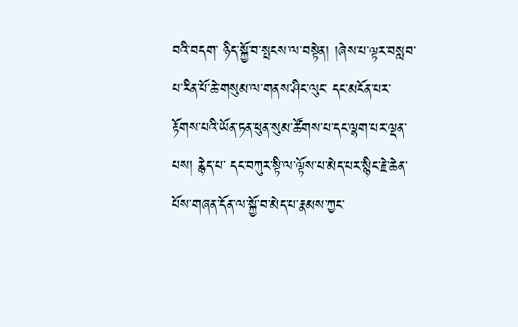བའི་བདག་ ཉིད་སྐྱོ་བ་སྤངས་ལ་བསྟེན། །ཞེས་པ་ལྟར་བསླབ་པ་རིན་པོ་ཆེ་གསུམ་ལ་གནས་ཤིང་ལུང་ དང་མངོན་པར་རྟོགས་པའི་ཡོན་ཏན་ཕུན་སུམ་ཚོགས་པ་དང་ལྷག་པར་ལྡན་པས། རྙེད་པ་ དང་བཀུར་སྟི་ལ་ལྟོས་པ་མེད་པར་སྙིང་རྗེ་ཆེན་པོས་གཞན་དོན་ལ་སྐྱོ་བ་མེད་པ་རྣམས་ཀྱང་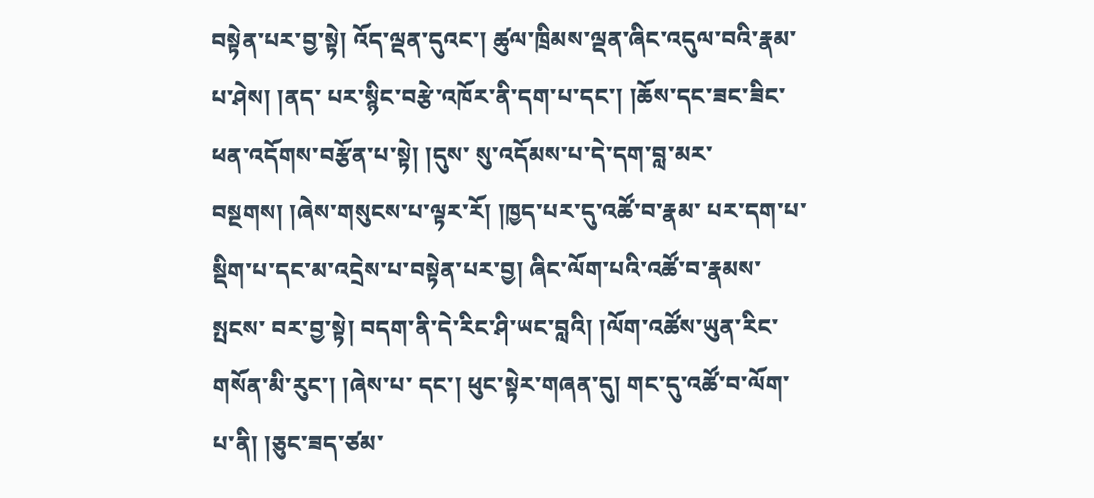བསྟེན་པར་བྱ་སྟེ། འོད་ལྡན་དུའང་། ཚུལ་ཁྲིམས་ལྡན་ཞིང་འདུལ་བའི་རྣམ་པ་ཤེས། །ནད་ པར་སྙིང་བརྩེ་འཁོར་ནི་དག་པ་དང་། །ཆོས་དང་ཟང་ཟིང་ཕན་འདོགས་བརྩོན་པ་སྟེ། །དུས་ སུ་འདོམས་པ་དེ་དག་བླ་མར་བསྔགས། །ཞེས་གསུངས་པ་ལྟར་རོ། །ཁྱད་པར་དུ་འཚོ་བ་རྣམ་ པར་དག་པ་སྡིག་པ་དང་མ་འདྲེས་པ་བསྟེན་པར་བྱ། ཞིང་ལོག་པའི་འཚོ་བ་རྣམས་སྤངས་ བར་བྱ་སྟེ། བདག་ནི་དེ་རིང་ཤི་ཡང་བླའི། །ལོག་འཚོས་ཡུན་རིང་གསོན་མི་རུང་། །ཞེས་པ་ དང་། ཕུང་སྟེར་གཞན་དུ། གང་དུ་འཚོ་བ་ལོག་པ་ནི། །ཅུང་ཟད་ཙམ་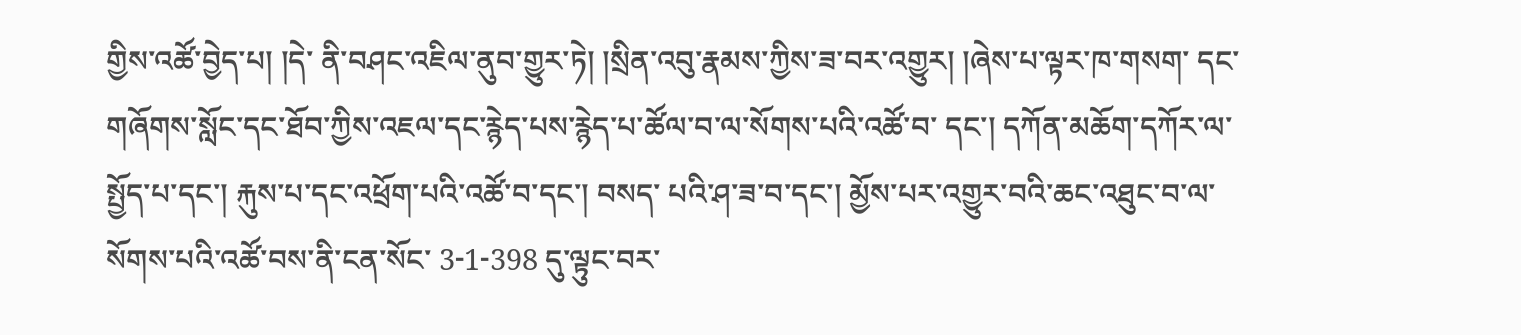གྱིས་འཚོ་བྱེད་པ། །དེ་ ནི་བཤང་འཇིལ་ནུབ་གྱུར་ཏེ། །སྲིན་འབུ་རྣམས་ཀྱིས་ཟ་བར་འགྱུར། །ཞེས་པ་ལྟར་ཁ་གསག་ དང་གཞོགས་སློང་དང་ཐོབ་ཀྱིས་འཇལ་དང་རྙེད་པས་རྙེད་པ་ཚོལ་བ་ལ་སོགས་པའི་འཚོ་བ་ དང་། དཀོན་མཆོག་དཀོར་ལ་སྤྱོད་པ་དང་། རྐུས་པ་དང་འཕྲོག་པའི་འཚོ་བ་དང་། བསད་ པའི་ཤ་ཟ་བ་དང་། མྱོས་པར་འགྱུར་བའི་ཆང་འཐུང་བ་ལ་སོགས་པའི་འཚོ་བས་ནི་ངན་སོང་ 3-1-398 དུ་ལྟུང་བར་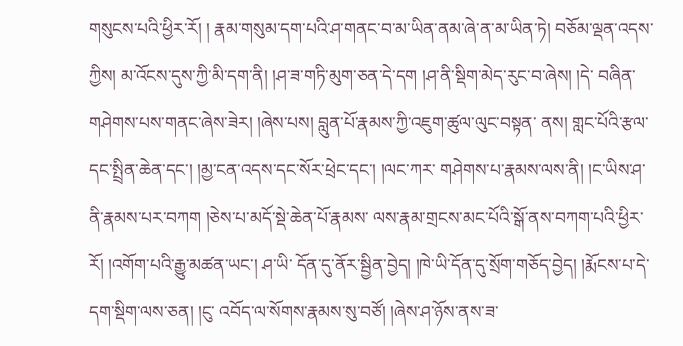གསུངས་པའི་ཕྱིར་རོ། ། རྣམ་གསུམ་དག་པའི་ཤ་གནང་བ་མ་ཡིན་ནམ་ཞེ་ན་མ་ཡིན་ཏེ། བཅོམ་ལྡན་འདས་ཀྱིས། མ་འོངས་དུས་ཀྱི་མི་དག་ནི། །ཤ་ཟ་གཏི་མུག་ཅན་དེ་དག །ཤ་ནི་སྡིག་མེད་རུང་བ་ཞེས། །དེ་ བཞིན་གཤེགས་པས་གནང་ཞེས་ཟེར། །ཞེས་པས། བླུན་པོ་རྣམས་ཀྱི་འཇུག་ཚུལ་ལུང་བསྟན་ ནས། གླང་པོའི་རྩལ་དང་སྤྲིན་ཆེན་དང་། །མྱ་ངན་འདས་དང་སོར་ཕྲེང་དང་། །ལང་ཀར་ གཤེགས་པ་རྣམས་ལས་ནི། །ང་ཡིས་ཤ་ནི་རྣམས་པར་བཀག །ཅེས་པ་མདོ་སྡེ་ཆེན་པོ་རྣམས་ ལས་རྣམ་གྲངས་མང་པོའི་སྒོ་ནས་བཀག་པའི་ཕྱིར་རོ། །འགོག་པའི་རྒྱུ་མཚན་ཡང་། ཤ་ཡི་ དོན་དུ་ནོར་སྦྱིན་བྱེད། །ཁེ་ཡི་དོན་དུ་སྲོག་གཅོད་བྱེད། །རྨོངས་པ་དེ་དག་སྡིག་ལས་ཅན། །ངུ་ འབོད་ལ་སོགས་རྣམས་སུ་བཙོ། །ཞེས་ཤ་ཉོས་ནས་ཟ་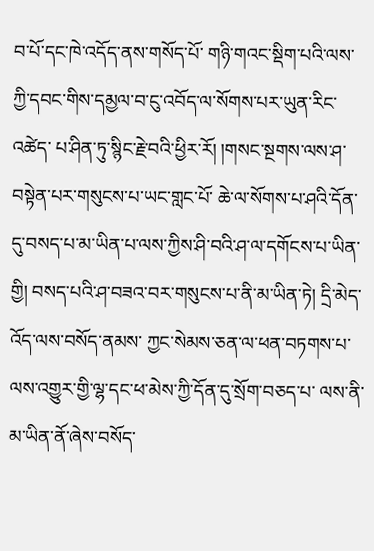བ་པོ་དང་ཁེ་འདོད་ནས་གསོད་པོ་ གཉི་གའང་སྡིག་པའི་ལས་ཀྱི་དབང་གིས་དམྱལ་བ་ངུ་འབོད་ལ་སོགས་པར་ཡུན་རིང་འཚེད་ པ་ཤིན་ཏུ་སྙིང་རྗེ་བའི་ཕྱིར་རོ། །གསང་སྔགས་ལས་ཤ་བསྟེན་པར་གསུངས་པ་ཡང་གླང་པོ་ ཆེ་ལ་སོགས་པ་ཤའི་དོན་དུ་བསད་པ་མ་ཡིན་པ་ལས་ཀྱིས་ཤི་བའི་ཤ་ལ་དགོངས་པ་ཡིན་ གྱི། བསད་པའི་ཤ་བཟའ་བར་གསུངས་པ་ནི་མ་ཡིན་ཏེ། དྲི་མེད་འོད་ལས་བསོད་ནམས་ ཀྱང་སེམས་ཅན་ལ་ཕན་བཏགས་པ་ལས་འགྱུར་གྱི་ལྷ་དང་ཕ་མེས་ཀྱི་དོན་དུ་སྲོག་བཅད་པ་ ལས་ནི་མ་ཡིན་ནོ་ཞེས་བསོད་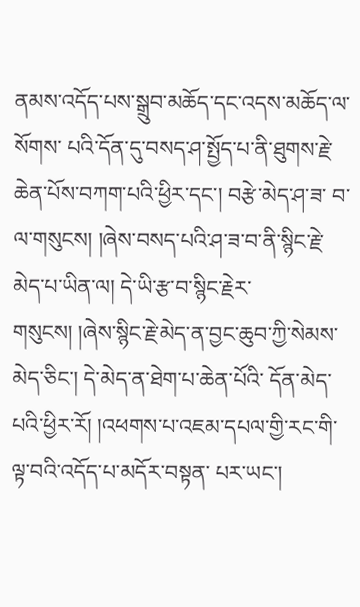ནམས་འདོད་པས་སྒྲུབ་མཆོད་དང་འདས་མཆོད་ལ་སོགས་ པའི་དོན་དུ་བསད་ཤ་སྤྱོད་པ་ནི་ཐུགས་རྗེ་ཆེན་པོས་བཀག་པའི་ཕྱིར་དང་། བརྩེ་མེད་ཤ་ཟ་ བ་ལ་གསུངས། །ཞེས་བསད་པའི་ཤ་ཟ་བ་ནི་སྙིང་རྗེ་མེད་པ་ཡིན་ལ། དེ་ཡི་རྩ་བ་སྙིང་རྗེར་ གསུངས། །ཞེས་སྙིང་རྗེ་མེད་ན་བྱང་ཆུབ་ཀྱི་སེམས་མེད་ཅིང་། དེ་མེད་ན་ཐེག་པ་ཆེན་པོའི་ དོན་མེད་པའི་ཕྱིར་རོ། །འཕགས་པ་འཇམ་དཔལ་གྱི་རང་གི་ལྟ་བའི་འདོད་པ་མདོར་བསྟན་ པར་ཡང་།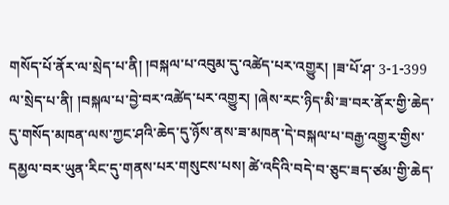གསོད་པོ་ནོར་ལ་སྲེད་པ་ནི། །བསྐལ་པ་འབུམ་དུ་འཚེད་པར་འགྱུར། །ཟ་པོ་ཤ་ 3-1-399 ལ་སྲེད་པ་ནི། །བསྐལ་པ་བྱེ་བར་འཚེད་པར་འགྱུར། །ཞེས་རང་ཉིད་མི་ཟ་བར་ནོར་གྱི་ཆེད་ དུ་གསོད་མཁན་ལས་ཀྱང་ཤའི་ཆེད་དུ་ཉོས་ནས་ཟ་མཁན་དེ་བསྐལ་པ་བརྒྱ་འགྱུར་གྱིས་ དམྱལ་བར་ཡུན་རིང་དུ་གནས་པར་གསུངས་པས། ཚེ་འདིའི་བདེ་བ་ཅུང་ཟད་ཙམ་གྱི་ཆེད་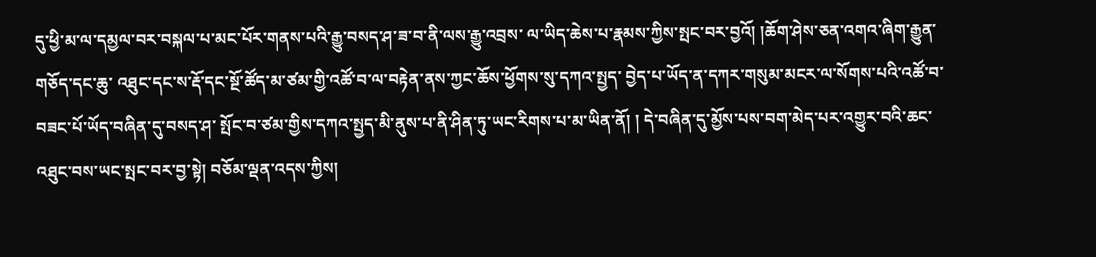དུ་ཕྱི་མ་ལ་དམྱལ་བར་བསྐལ་པ་མང་པོར་གནས་པའི་རྒྱུ་བསད་ཤ་ཟ་བ་ནི་ལས་རྒྱུ་འབྲས་ ལ་ཡིད་ཆེས་པ་རྣམས་ཀྱིས་སྤང་བར་བྱའོ། །ཆོག་ཤེས་ཅན་འགའ་ཞིག་རྒྱུན་གཅོད་དང་ཆུ་ འཐུང་དང་ས་རྡོ་དང་སྔོ་ཚོད་མ་ཙམ་གྱི་འཚོ་བ་ལ་བརྟེན་ནས་ཀྱང་ཆོས་ཕྱོགས་སུ་དཀའ་སྤྱད་ བྱེད་པ་ཡོད་ན་དཀར་གསུམ་མངར་ལ་སོགས་པའི་འཚོ་བ་བཟང་པོ་ཡོད་བཞིན་དུ་བསད་ཤ་ སྤོང་བ་ཙམ་གྱིས་དཀའ་སྤྱད་མི་ནུས་པ་ནི་ཤིན་ཏུ་ཡང་རིགས་པ་མ་ཡིན་ནོ། ། དེ་བཞིན་དུ་མྱོས་པས་བག་མེད་པར་འགྱུར་བའི་ཆང་འཐུང་བས་ཡང་སྤང་བར་བྱ་སྟེ། བཅོམ་ལྡན་འདས་ཀྱིས།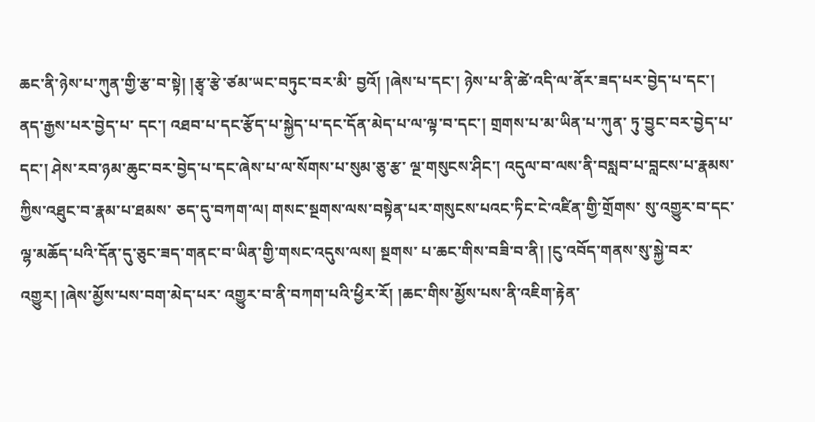ཆང་ནི་ཉེས་པ་ཀུན་གྱི་རྩ་བ་སྟེ། །རྩྭ་རྩེ་ཙམ་ཡང་བཏུང་བར་མི་ བྱའོ། །ཞེས་པ་དང་། ཉེས་པ་ནི་ཚེ་འདི་ལ་ནོར་ཟད་པར་བྱེད་པ་དང་། ནད་རྒྱས་པར་བྱེད་པ་ དང་། འཐབ་པ་དང་རྩོད་པ་སྐྱེད་པ་དང་དོན་མེད་པ་ལ་ལྟ་བ་དང་། གྲགས་པ་མ་ཡིན་པ་ཀུན་ ཏུ་བྱུང་བར་བྱེད་པ་དང་། ཤེས་རབ་ཉམ་ཆུང་བར་བྱེད་པ་དང་ཞེས་པ་ལ་སོགས་པ་སུམ་ཅུ་རྩ་ ལྔ་གསུངས་ཤིང་། འདུལ་བ་ལས་ནི་བསླབ་པ་བླངས་པ་རྣམས་ཀྱིས་འཐུང་བ་རྣམ་པ་ཐམས་ ཅད་དུ་བཀག་ལ། གསང་སྔགས་ལས་བསྟེན་པར་གསུངས་པའང་ཏིང་ངེ་འཛིན་གྱི་གྲོགས་ སུ་འགྱུར་བ་དང་ལྷ་མཆོད་པའི་དོན་དུ་ཅུང་ཟད་གནང་བ་ཡིན་གྱི་གསང་འདུས་ལས། སྔགས་ པ་ཆང་གིས་བཟི་བ་ནི། །ངུ་འབོད་གནས་སུ་སྐྱེ་བར་འགྱུར། །ཞེས་མྱོས་པས་བག་མེད་པར་ འགྱུར་བ་ནི་བཀག་པའི་ཕྱིར་རོ། །ཆང་གིས་མྱོས་པས་ནི་འཇིག་རྟེན་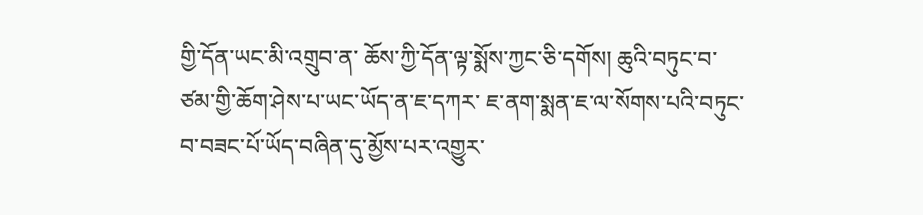གྱི་དོན་ཡང་མི་འགྲུབ་ན་ ཆོས་ཀྱི་དོན་ལྟ་སྨོས་ཀྱང་ཅི་དགོས། ཆུའི་བཏུང་བ་ཙམ་གྱི་ཆོག་ཤེས་པ་ཡང་ཡོད་ན་ཇ་དཀར་ ཇ་ནག་སྨན་ཇ་ལ་སོགས་པའི་བཏུང་བ་བཟང་པོ་ཡོད་བཞིན་དུ་མྱོས་པར་འགྱུར་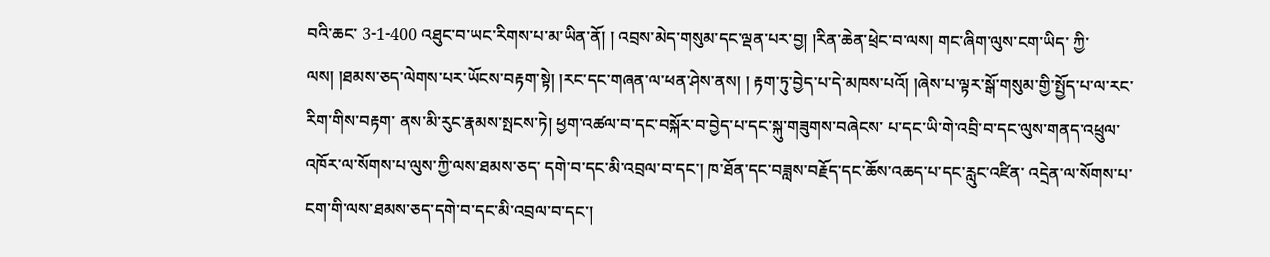བའི་ཆང་ 3-1-400 འཐུང་བ་ཡང་རིགས་པ་མ་ཡིན་ནོ། ། འབྲས་མེད་གསུམ་དང་ལྡན་པར་བྱ། །རིན་ཆེན་ཕྲེང་བ་ལས། གང་ཞིག་ལུས་ངག་ཡིད་ ཀྱི་ལས། །ཐམས་ཅད་ལེགས་པར་ཡོངས་བརྟག་སྟེ། །རང་དང་གཞན་ལ་ཕན་ཤེས་ནས། ། རྟག་ཏུ་བྱེད་པ་དེ་མཁས་པའོ། །ཞེས་པ་ལྟར་སྒོ་གསུམ་གྱི་སྤྱོད་པ་ལ་རང་རིག་གིས་བརྟག་ ནས་མི་རུང་རྣམས་སྤངས་ཏེ། ཕྱག་འཚལ་བ་དང་བསྐོར་བ་བྱེད་པ་དང་སྐུ་གཟུགས་བཞེངས་ པ་དང་ཡི་གེ་འབྲི་བ་དང་ལུས་གནད་འཕྲུལ་འཁོར་ལ་སོགས་པ་ལུས་ཀྱི་ལས་ཐམས་ཅད་ དགེ་བ་དང་མི་འབྲལ་བ་དང་། ཁ་ཐོན་དང་བཟླས་བརྗོད་དང་ཆོས་འཆད་པ་དང་རླུང་འཛིན་ འདྲེན་ལ་སོགས་པ་ངག་གི་ལས་ཐམས་ཅད་དགེ་བ་དང་མི་འབྲལ་བ་དང་།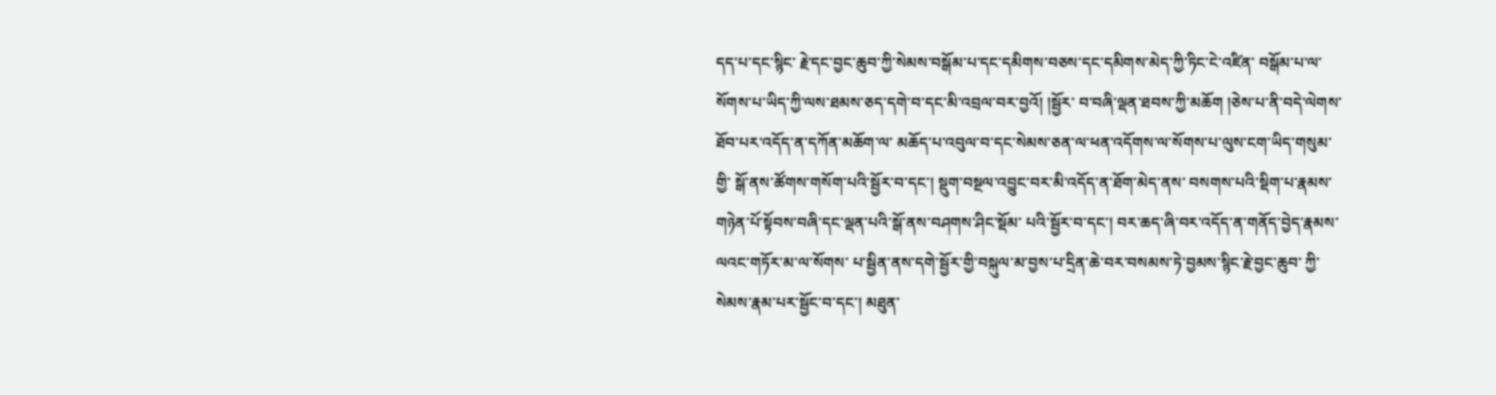དད་པ་དང་སྙིང་ རྗེ་དང་བྱང་ཆུབ་ཀྱི་སེམས་བསྒོམ་པ་དང་དམིགས་བཅས་དང་དམིགས་མེད་ཀྱི་ཏིང་ངེ་འཛིན་ བསྒོམ་པ་ལ་སོགས་པ་ཡིད་ཀྱི་ལས་ཐམས་ཅད་དགེ་བ་དང་མི་འབྲལ་བར་བྱའོ། །སྦྱོར་ བ་བཞི་ལྡན་ཐབས་ཀྱི་མཆོག །ཅེས་པ་ནི་བདེ་ལེགས་ཐོབ་པར་འདོད་ན་དཀོན་མཆོག་ལ་ མཆོད་པ་འབུལ་བ་དང་སེམས་ཅན་ལ་ཕན་འདོགས་ལ་སོགས་པ་ལུས་ངག་ཡིད་གསུམ་གྱི་ སྒོ་ནས་ཚོགས་གསོག་པའི་སྦྱོར་བ་དང་། སྡུག་བསྔལ་འབྱུང་བར་མི་འདོད་ན་ཐོག་མེད་ནས་ བསགས་པའི་སྡིག་པ་རྣམས་གཉེན་པོ་སྟོབས་བཞི་དང་ལྡན་པའི་སྒོ་ནས་བཤགས་ཤིང་སྡོམ་ པའི་སྦྱོར་བ་དང་། བར་ཆད་ཞི་བར་འདོད་ན་གནོད་བྱེད་རྣམས་ལའང་གཏོར་མ་ལ་སོགས་ པ་སྦྱིན་ནས་དགེ་སྦྱོར་གྱི་བསྐུལ་མ་བྱས་པ་དྲིན་ཆེ་བར་བསམས་ཏེ་བྱམས་སྙིང་རྗེ་བྱང་ཆུབ་ ཀྱི་སེམས་རྣམ་པར་སྦྱོང་བ་དང་། མཐུན་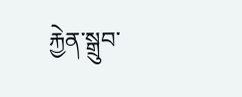རྐྱེན་སྒྲུབ་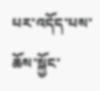པར་འདོད་པས་ཆོས་སྐྱོང་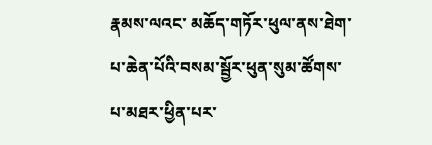རྣམས་ལའང་ མཆོད་གཏོར་ཕུལ་ནས་ཐེག་པ་ཆེན་པོའི་བསམ་སྦྱོར་ཕུན་སུམ་ཚོགས་པ་མཐར་ཕྱིན་པར་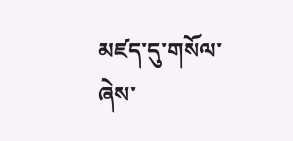མཛད་དུ་གསོལ་ཞེས་